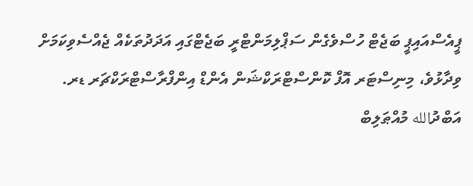ޕީއެސްއައިޕީ ބަޖެޓް ހުސްވެގެން ސަޕްލިމަންޓްރީ ބަޖެޓްގައި އަދަދުތަކެއް ޖެއްސެވިކަމަށް ވިދާޅުވެ، މިނިސްޓަރ އޮފް ކޮންސްޓްރަކްޝަން އެންޑް އިންފްރާސްޓްރަކްޗަރ ޑރ. އަބްދުالله މުއްޠަލިބް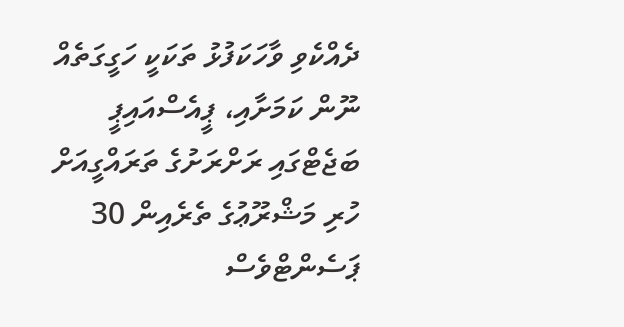ދެއްކެވި ވާހަކަފުޅު ތަކަކީ ހަގީގަތެއް ނޫން ކަމަށާއި، ޕީއެސްއައިޕީ ބަޖެޓްގައި ރަށްރަށުގެ ތަރައްގީއަށް ހުރި މަޝްރޫޢުގެ ތެރެއިން 30 ޕަސެންޓްވެސް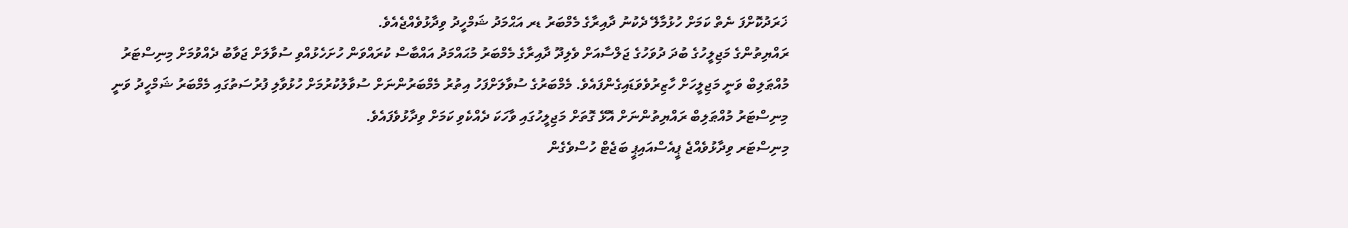ޚަރަދުކޮށްފަ ނެތް ކަމަށް ހުޅުމާލޭ ދެކުނު ދާއިރާގެ މެމްބަރު ޑރ އަޙްމަދު ޝަމްހީދު ވިދާޅުވެއްޖެއެވެ.
ރައްޔިތުންގެ މަޖިލީހުގެ ބުދަ ދުވަހުގެ ޖަލްސާއަށް ވެލިދޫ ދާއިރާގެ މެމްބަރު މުޙައްމަދު އައްބާސް ކުރައްވަން ހުށަހެޅުއްވި ސުވާލަށް ޖަވާބު ދެއްވުމަށް މިނިސްޓަރު މުއްޠަލިބް ވަނީ މަޖިލީހަށް ހާޒިރުވެވަޑައިގެންފައެވެ. މެމްބަރުގެ ސުވާލަށްފަހު އިތުރު މެމްބަރުންނަށް ސުވާލުކުރުމަށް ހުޅުވާލި ފުރުސަތުގައި މެމްބަރު ޝަމްހީދު ވަނީ މިނިސްޓަރު މުއްޠަލިބް ރައްޔިތުންނަށް އޮޅޭ ގޮތަށް މަޖިލީހުގައި ވާހަކަ ދެއްކެވި ކަމަށް ވިދާޅުވެފައެވެ.
މިނިސްޓަރ ވިދާޅުވެއްޖެ ޕީއެސްއައިޕީ ބަޖެޓް ހުސްވެގެން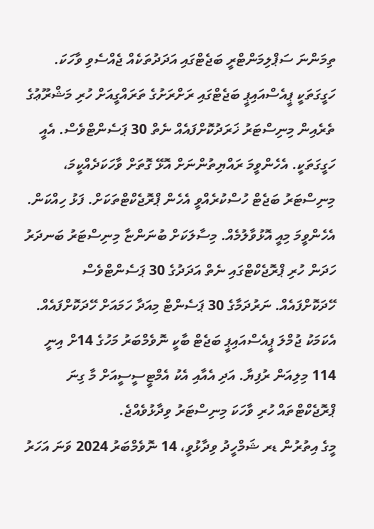ތިމަންނަ ސަޕްލިމަންޓްރީ ބަޖެޓްގައި އަދަދުތަކެއް ޖެއްސެވި ވާހަކަ. ހަގީގަތަކީ ޕީއެސްއައިޕީ ބަޖެޓްގައި ރަށްރަށުގެ ތަރައްގީއަށް ހުރި މަޝްރޫޢުގެ ތެރެއިން މިނިސްޓަރު ޚަރަދުކޮށްފައެއް ނެތް 30 ޕަސެންޓްވެސް. އެއީ ހަގީގަތަކީ. އެހެންވީމަ ރައްޔިތުންނަށް އޮޅޭ ގޮތަށް ވާހަކަދެއްކީމަ، މިނިސްޓަރު ބަޖެޓް ހުސްކުރެއްވީ އެހެން ޕްރޮޖެކްޓްތަކަށް. ފަޅު ހިއްކަން. އެހެންވީމަ މިއީ އޮޅުވާލުމެއް. މިސާލަކަށް ބުނަންޏާ މިނިސްޓަރު ބަނދަރު ހަދަން ހުރި ޕްރޮޖެކްޓްގައި ނެތް އަދަދުގެ 30 ޕަސެންޓްވެސް ހޭދަކޮށްފައެއް. ނަރުދަމާގެ 30 ޕަސެންޓް މިއަދާ ހަމައަށް ހޭދަކޮށްފައެއް. އެކަމަކު ޖުމްލަ ޕީއެސްއައިޕީ ބަޖެޓް ބާކީ ނޮވެމްބަރު މަހުގެ 14ށް އިނީ 114 މިލިއަން ރުފިޔާ. އަދި އެއާއި އެކު އެމްޓީސީސީއަށް މާ ގިނަ ޕްރޮޖެކްޓްތައް ހުރި ވާހަކަ މިނިސްޓަރު ވިދާޅުވެއްޖެ.
މީގެ އިތުރުން ޑރ ޝަމްހީދު ވިދާޅުވީ، 14 ނޮވެމްބަރު 2024 ވަނަ އަހަރު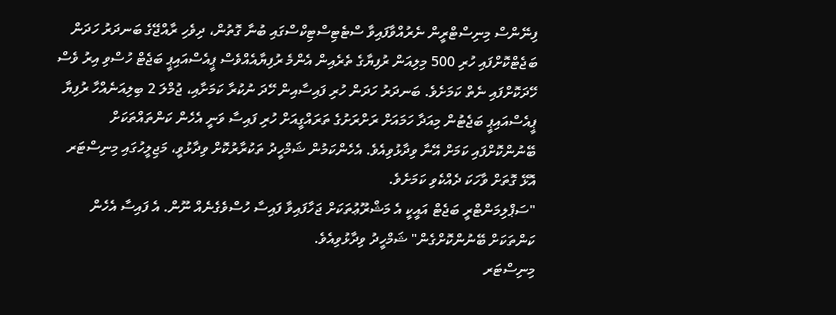ފިނޭންސް މިނިސްޓްރީން ނެރުއްވާފައިވާ ސްޓެޓިސްޓިކްސްގައި ބުނާ ގޮތުން، ދިވެހި ރާއްޖޭގެ ބަނދަރު ހަދަން ބަޖެޓްކޮށްފައި ހުރި 500 މިލިއަން ރުފިޔާގެ ތެރެއިން އެންމެ ރުފިޔާއެއްވެސް ޕީއެސްއައިޕީ ބަޖެޓް ހުސްވި އިރު ވެސް ހޭދަކޮށްފައި ނެތް ކަމަށެވެ. ބަނދަރު ހަދަން ހުރި ފައިސާއިން ހޭދަ ނުކުރާ ކަމަށާއި، ޖުމްލަ 2 ބިލިއަނެއްހާ ރުފިޔާ ޕީއެސްއައިޕީ ބަޖެޓުން މިއަދާ ހަމައަށް ރަށްރަށުގެ ތަރައްގީއަށް ހުރި ފައިސާ ވަނީ އެހެން ކަންތައްތަކަށް ބޭނުންކޮށްފައި ކަމަށް އޭނާ ވިދާޅުވިއެވެ. އެހެންކަމުން ޝަމްހީދު ތަކުރާރުކޮށް ވިދާޅުވީ، މަޖިލީހުގައި މިނިސްޓަރ އޮޅޭ ގޮތަށް ވާހަކަ ދެއްކެވި ކަމަށެވެ.
"ސަޕްލިމަންޓްރީ ބަޖެޓް އައީކީ އެ މަޝްރޫޢުތަކަށް ޖަހާފައިވާ ފައިސާ ހުސްވެގެނެއް ނޫން. އެ ފައިސާ އެހެން ކަންތަކަށް ބޭނުންކޮށްގެން" ޝަމްހީދު ވިދާޅުވިއެވެ.
މިނިސްޓަރ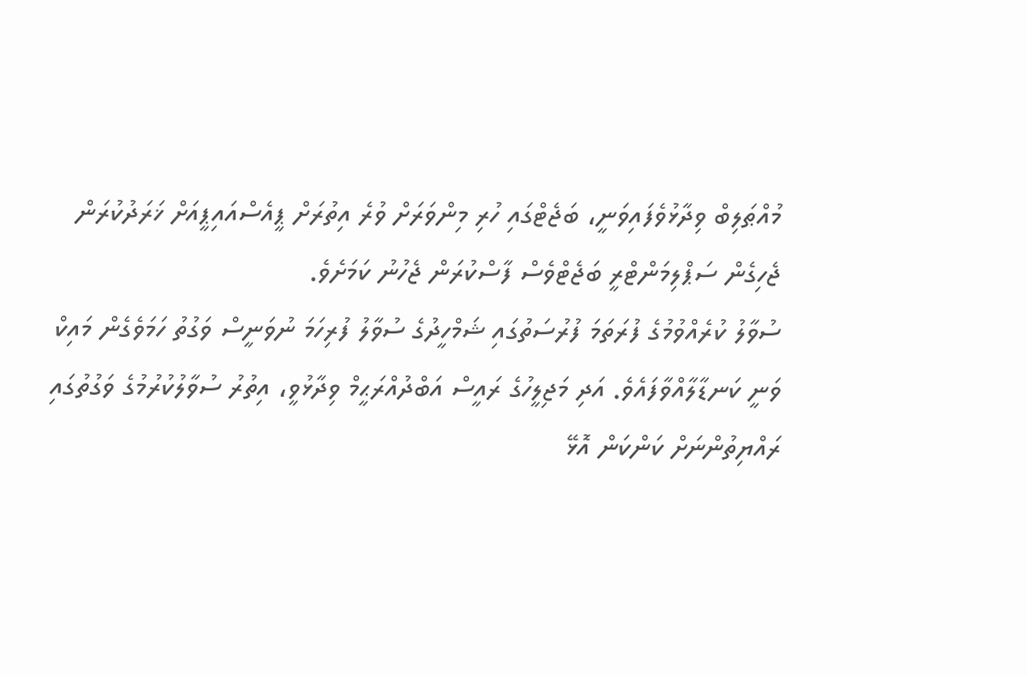މުއްޠަލިބް ވިދާޅުވެފައިވަނީ، ބަޖެޓްގައި ހުރި މިންވަރަށް ވުރެ އިތުރަށް ޕީއެސްއައިޕީއަށް ޚަރަދުކުރަން ޖެހިގެން ސަޕްލިމަންޓްރީ ބަޖެޓްވެސް ފާސްކުރަން ޖެހުނު ކަމަށެވެ.
ސުވާލު ކުރެއްވުމުގެ ފުރަތަމަ ފުރުސަތުގައި ޝަމްހީދުގެ ސުވާލު ފުރިހަމަ ނުވަނީސް ވަގުތު ހަމަވެގެން މައިކް ވަނީ ކަނޑާލާއްވާފައެވެ. އަދި މަޖިލީހުގެ ރައީސް އަބްދުއްރަޙީމް ވިދާޅުވީ، އިތުރު ސުވާލުކުރުމުގެ ވަގުތުގައި ރައްޔިތުންނަށް ކަންކަން އޮޅޭ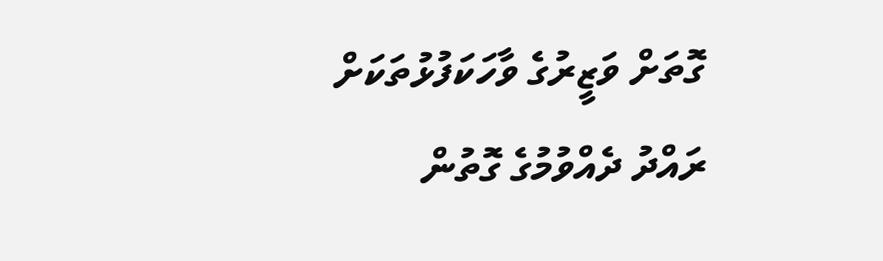ގޮތަށް ވަޒީރުގެ ވާހަކަފުޅުތަކަށް ރައްދު ދެއްވުމުގެ ގޮތުން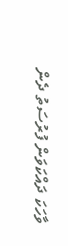ވާހަކަ ދައްކަވަން ފުރުސަތު ދެން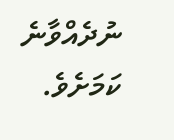ނުދެއްވާނެ ކަމަށެވެ.